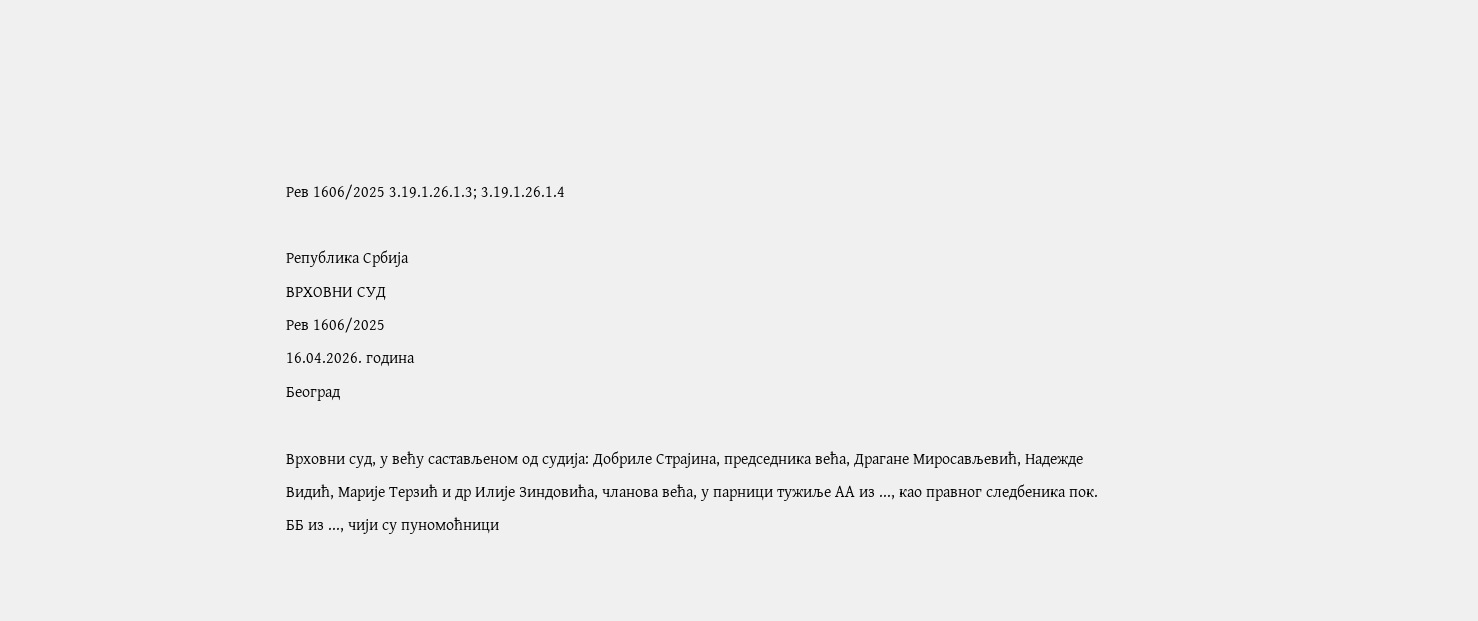Рев 1606/2025 3.19.1.26.1.3; 3.19.1.26.1.4

Република Србија
ВРХОВНИ СУД
Рев 1606/2025
16.04.2026. година
Београд

Врховни суд, у већу састављеном од судија: Добриле Страјина, председника већа, Драгане Миросављевић, Надежде Видић, Марије Терзић и др Илије Зиндовића, чланова већа, у парници тужиље АА из ..., као правног следбеника пок. ББ из ..., чији су пуномоћници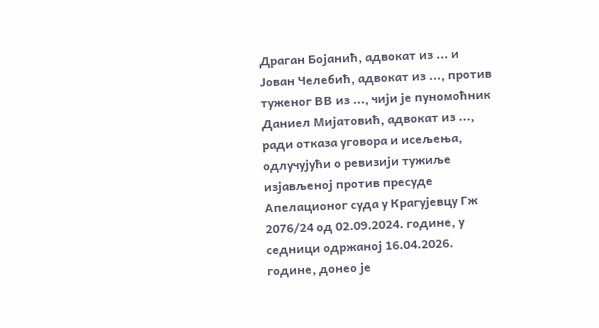Драган Бојанић, адвокат из ... и Јован Челебић, адвокат из ..., против туженог ВВ из ..., чији је пуномоћник Даниел Мијатовић, адвокат из ..., ради отказа уговора и исељења, одлучујући о ревизији тужиље изјављеној против пресуде Апелационог суда у Крагујевцу Гж 2076/24 од 02.09.2024. године, у седници одржаној 16.04.2026. године, донео је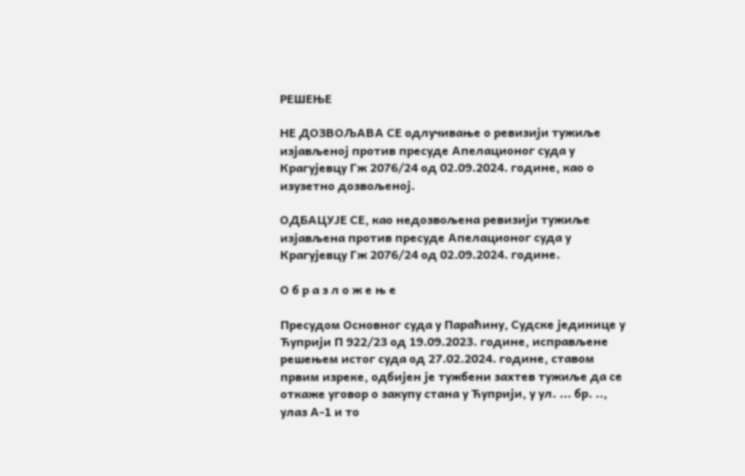РЕШЕЊЕ

НЕ ДОЗВОЉАВА СЕ одлучивање о ревизији тужиље изјављеној против пресуде Апелационог суда у Крагујевцу Гж 2076/24 од 02.09.2024. године, као о изузетно дозвољеној.

ОДБАЦУЈЕ СЕ, као недозвољена ревизији тужиље изјављенa против пресуде Апелационог суда у Крагујевцу Гж 2076/24 од 02.09.2024. године.

О б р а з л о ж е њ е

Пресудом Основног суда у Параћину, Судске јединице у Ћуприји П 922/23 од 19.09.2023. године, исправљене решењем истог суда од 27.02.2024. године, ставом првим изреке, одбијен је тужбени захтев тужиље да се откаже уговор о закупу стана у Ћуприји, у ул. ... бр. .., улаз А-1 и то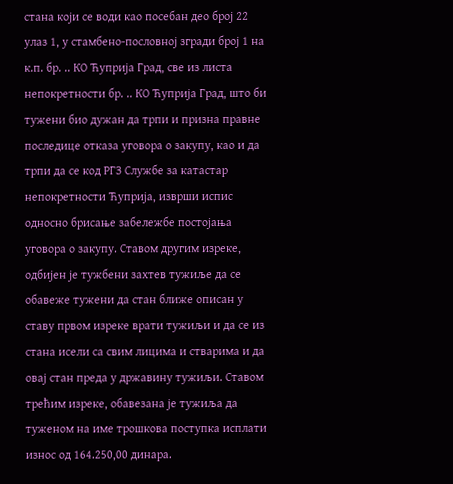стана који се води као посебан део број 22 улаз 1, у стамбено-пословној згради број 1 на к.п. бр. .. КО Ћуприја Град, све из листа непокретности бр. .. КО Ћуприја Град, што би тужени био дужан да трпи и призна правне последице отказа уговора о закупу, као и да трпи да се код РГЗ Службе за катастар непокретности Ћуприја, изврши испис односно брисање забележбе постојања уговора о закупу. Ставом другим изреке, одбијен је тужбени захтев тужиље да се обавеже тужени да стан ближе описан у ставу првом изреке врати тужиљи и да се из стана исели са свим лицима и стварима и да овај стан преда у државину тужиљи. Ставом трећим изреке, обавезана је тужиља да туженом на име трошкова поступка исплати износ од 164.250,00 динара.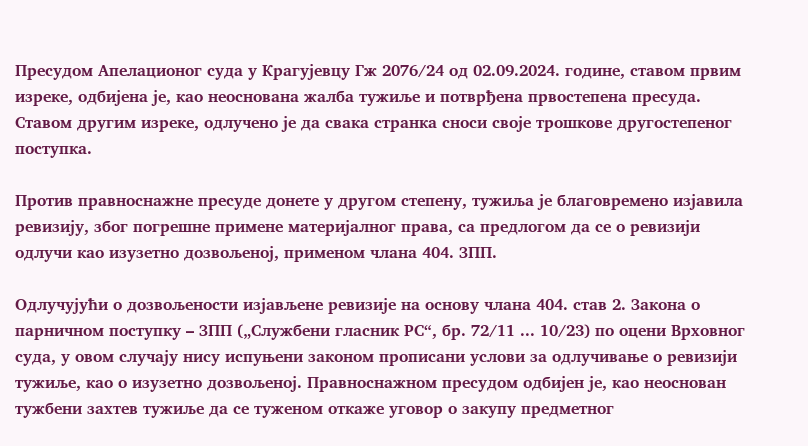Пресудом Апелационог суда у Крагујевцу Гж 2076/24 од 02.09.2024. године, ставом првим изреке, одбијена је, као неоснована жалба тужиље и потврђена првостепена пресуда. Ставом другим изреке, одлучено је да свака странка сноси своје трошкове другостепеног поступка.

Против правноснажне пресуде донете у другом степену, тужиља је благовремено изјавила ревизију, због погрешне примене материјалног права, са предлогом да се о ревизији одлучи као изузетно дозвољеној, применом члана 404. ЗПП.

Одлучујући о дозвољености изјављене ревизије на основу члана 404. став 2. Закона о парничном поступку – ЗПП („Службени гласник РС“, бр. 72/11 ... 10/23) по оцени Врховног суда, у овом случају нису испуњени законом прописани услови за одлучивање о ревизији тужиље, као о изузетно дозвољеној. Правноснажном пресудом одбијен је, као неоснован тужбени захтев тужиље да се туженом откаже уговор о закупу предметног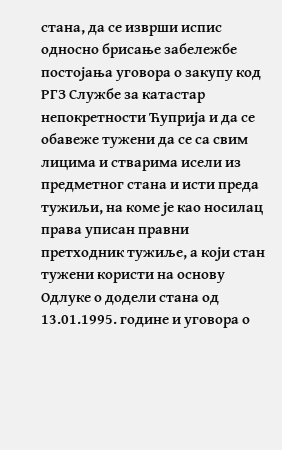стана, да се изврши испис односно брисање забележбе постојања уговора о закупу код РГЗ Службе за катастар непокретности Ћуприја и да се обавеже тужени да се са свим лицима и стварима исели из предметног стана и исти преда тужиљи, на коме је као носилац права уписан правни претходник тужиље, а који стан тужени користи на основу Одлуке о додели стана од 13.01.1995. године и уговора о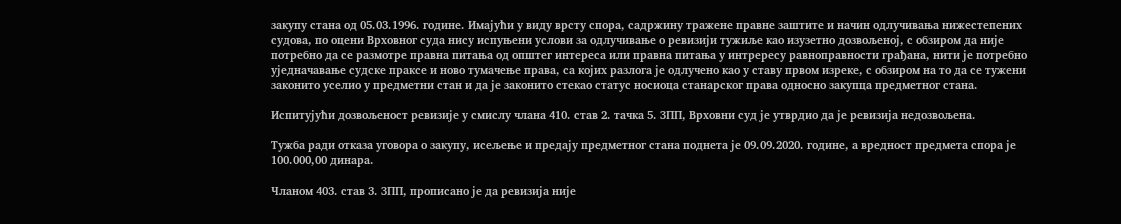закупу стана од 05.03.1996. године. Имајући у виду врсту спора, садржину тражене правне заштите и начин одлучивања нижестепених судова, по оцени Врховног суда нису испуњени услови за одлучивање о ревизији тужиље као изузетно дозвољеној, с обзиром да није потребно да се размотре правна питања од општег интереса или правна питања у интрересу равноправности грађана, нити је потребно уједначавање судске праксе и ново тумачење права, са којих разлога је одлучено као у ставу првом изреке, с обзиром на то да се тужени законито уселио у предметни стан и да је законито стекао статус носиоца станарског права односно закупца предметног стана.

Испитујући дозвољеност ревизије у смислу члана 410. став 2. тачка 5. ЗПП, Врховни суд је утврдио да је ревизија недозвољена.

Тужба ради отказа уговора о закупу, исељење и предају предметног стана поднета је 09.09.2020. године, а вредност предмета спора је 100.000,00 динара.

Чланом 403. став 3. ЗПП, прописано је да ревизија није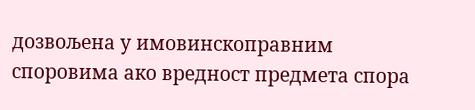дозвољена у имовинскоправним споровима ако вредност предмета спора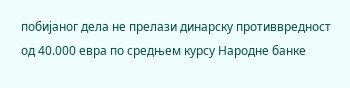побијаног дела не прелази динарску противвредност од 40.000 евра по средњем курсу Народне банке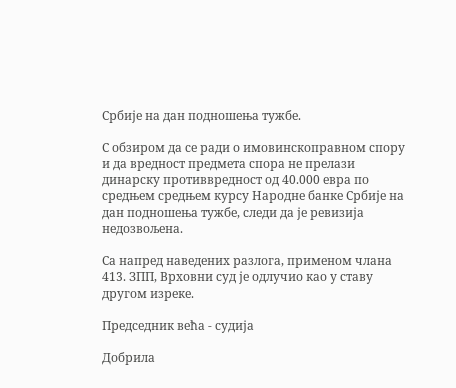Србије на дан подношења тужбе.

С обзиром да се ради о имовинскоправном спору и да вредност предмета спора не прелази динарску противвредност од 40.000 евра по средњем средњем курсу Народне банке Србије на дан подношења тужбе, следи да је ревизија недозвољена.

Са напред наведених разлога, применом члана 413. ЗПП, Врховни суд је одлучио као у ставу другом изреке.

Председник већа - судија

Добрила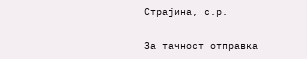Страјина, с.р.

За тачност отправка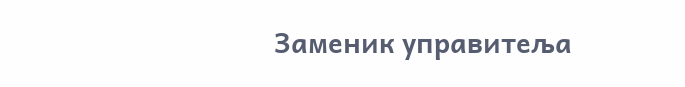Заменик управитеља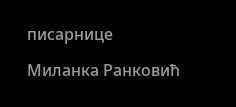писарнице

Миланка Ранковић